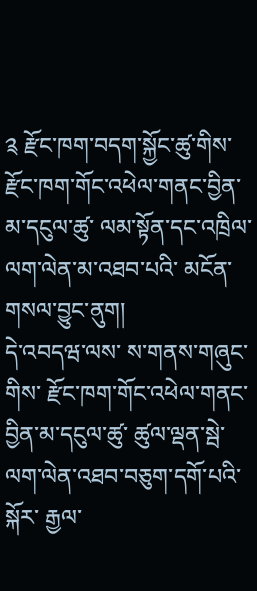༉ རྫོང་ཁག་བདག་སྐྱོང་ཚུ་གིས་ རྫོང་ཁག་གོང་འཕེལ་གནང་བྱིན་མ་དངུལ་ཚུ་ ལམ་སྟོན་དང་འཁྲིལ་ ལག་ལེན་མ་འཐབ་པའི་ མངོན་གསལ་བྱུང་ནུག།
དེ་འབདཝ་ལས་ ས་གནས་གཞུང་གིས་ རྫོང་ཁག་གོང་འཕེལ་གནང་བྱིན་མ་དངུལ་ཚུ་ ཚུལ་ལྡན་སྦེ་ ལག་ལེན་འཐབ་བཅུག་དགོ་པའི་སྐོར་ རྒྱལ་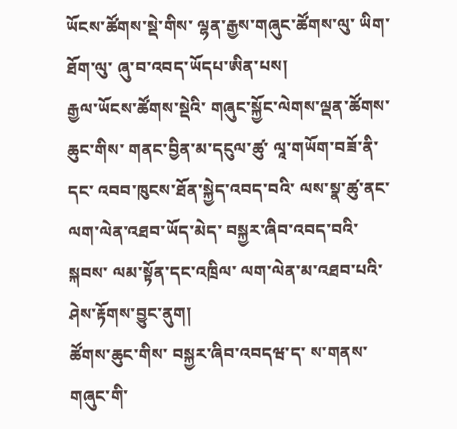ཡོངས་ཚོགས་སྡེ་གིས་ ལྷན་རྒྱས་གཞུང་ཚོགས་ལུ་ ཡིག་ཐོག་ལུ་ ཞུ་བ་འབད་ཡོདཔ་ཨིན་པས།
རྒྱལ་ཡོངས་ཚོགས་སྡེའི་ གཞུང་སྐྱོང་ལེགས་ལྡན་ཚོགས་ཆུང་གིས་ གནང་བྱིན་མ་དངུལ་ཚུ་ ལཱ་གཡོག་བཟོ་ནི་དང་ འབབ་ཁུངས་ཐོན་སྐྱེད་འབད་བའི་ ལས་སྣ་ཚུ་ནང་ ལག་ལེན་འཐབ་ཡོད་མེད་ བསྐྱར་ཞིབ་འབད་བའི་སྐབས་ ལམ་སྟོན་དང་འཁྲིལ་ ལག་ལེན་མ་འཐབ་པའི་ ཤེས་རྟོགས་བྱུང་ནུག།
ཚོགས་ཆུང་གིས་ བསྐྱར་ཞིབ་འབདཝ་ད་ ས་གནས་གཞུང་གི་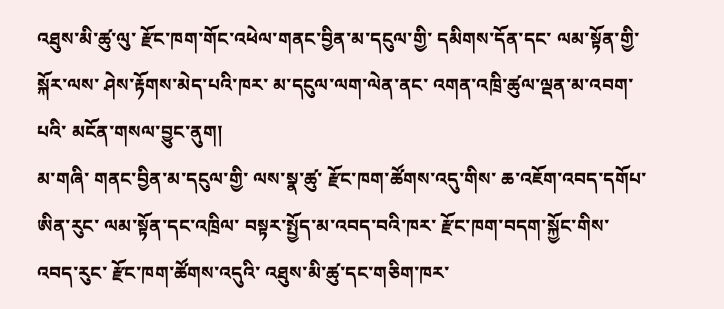འཐུས་མི་ཚུ་ལུ་ རྫོང་ཁག་གོང་འཕེལ་གནང་བྱིན་མ་དངུལ་གྱི་ དམིགས་དོན་དང་ ལམ་སྟོན་གྱི་སྐོར་ལས་ ཤེས་རྟོགས་མེད་པའི་ཁར་ མ་དངུལ་ལག་ལེན་ནང་ འགན་འཁྲི་ཚུལ་ལྡན་མ་འབག་པའི་ མངོན་གསལ་བྱུང་ནུག།
མ་གཞི་ གནང་བྱིན་མ་དངུལ་གྱི་ ལས་སྣ་ཚུ་ རྫོང་ཁག་ཚོགས་འདུ་གིས་ ཆ་འཇོག་འབད་དགོཔ་ཨིན་རུང་ ལམ་སྟོན་དང་འཁྲིལ་ བསྟར་སྤྱོད་མ་འབད་བའི་ཁར་ རྫོང་ཁག་བདག་སྐྱོང་གིས་འབད་རུང་ རྫོང་ཁག་ཚོགས་འདུའི་ འཐུས་མི་ཚུ་དང་གཅིག་ཁར་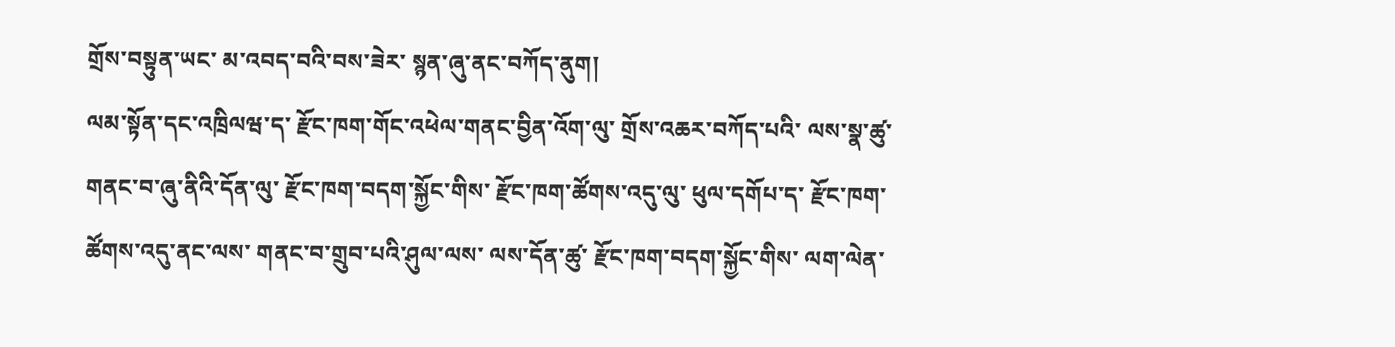གྲོས་བསྟུན་ཡང་ མ་འབད་བའི་བས་ཟེར་ སྙན་ཞུ་ནང་བཀོད་ནུག།
ལམ་སྟོན་དང་འཁྲིལཝ་ད་ རྫོང་ཁག་གོང་འཕེལ་གནང་བྱིན་འོག་ལུ་ གྲོས་འཆར་བཀོད་པའི་ ལས་སྣ་ཚུ་ གནང་བ་ཞུ་ནིའི་དོན་ལུ་ རྫོང་ཁག་བདག་སྐྱོང་གིས་ རྫོང་ཁག་ཚོགས་འདུ་ལུ་ ཕུལ་དགོཔ་ད་ རྫོང་ཁག་ཚོགས་འདུ་ནང་ལས་ གནང་བ་གྲུབ་པའི་ཤུལ་ལས་ ལས་དོན་ཚུ་ རྫོང་ཁག་བདག་སྐྱོང་གིས་ ལག་ལེན་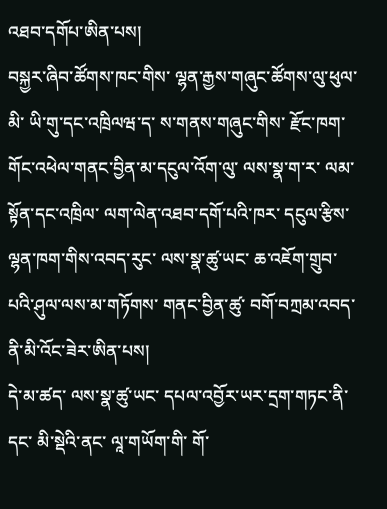འཐབ་དགོཔ་ཨིན་པས།
བསྐྱར་ཞིབ་ཚོགས་ཁང་གིས་ ལྷན་རྒྱས་གཞུང་ཚོགས་ལུ་ཕུལ་མི་ ཡི་གུ་དང་འཁྲིལཝ་ད་ ས་གནས་གཞུང་གིས་ རྫོང་ཁག་གོང་འཕེལ་གནང་བྱིན་མ་དངུལ་འོག་ལུ་ ལས་སྣ་ག་ར་ ལམ་སྟོན་དང་འཁྲིལ་ ལག་ལེན་འཐབ་དགོ་པའི་ཁར་ དངུལ་རྩིས་ལྷན་ཁག་གིས་འབད་རུང་ ལས་སྣ་ཚུ་ཡང་ ཆ་འཇོག་གྲུབ་པའི་ཤུལ་ལས་མ་གཏོགས་ གནང་བྱིན་ཚུ་ བགོ་བཀྲམ་འབད་ནི་མི་འོང་ཟེར་ཨིན་པས།
དེ་མ་ཚད་ ལས་སྣ་ཚུ་ཡང་ དཔལ་འབྱོར་ཡར་དྲག་གཏང་ནི་དང་ མི་སྡེའི་ནང་ ལཱ་གཡོག་གི་ གོ་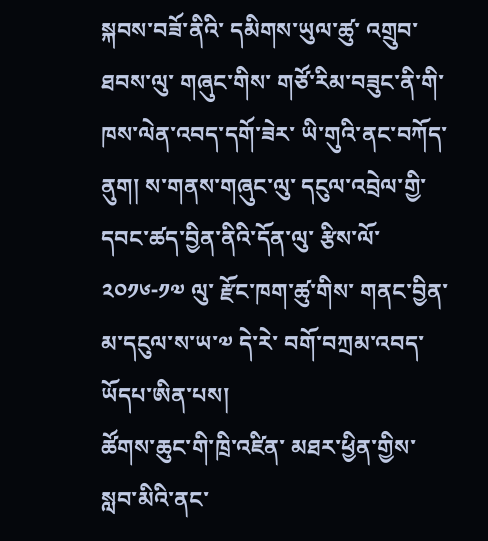སྐབས་བཟོ་ནིའི་ དམིགས་ཡུལ་ཚུ་ འགྲུབ་ཐབས་ལུ་ གཞུང་གིས་ གཙོ་རིམ་བཟུང་ནི་གི་ ཁས་ལེན་འབད་དགོ་ཟེར་ ཡི་གུའི་ནང་བཀོད་ནུག། ས་གནས་གཞུང་ལུ་ དངུལ་འབྲེལ་གྱི་ དབང་ཚད་བྱིན་ནིའི་དོན་ལུ་ རྩིས་ལོ་༢༠༡༦-༡༧ ལུ་ རྫོང་ཁག་ཚུ་གིས་ གནང་བྱིན་མ་དངུལ་ས་ཡ་༧ དེ་རེ་ བགོ་བཀྲམ་འབད་ཡོདཔ་ཨིན་པས།
ཚོགས་ཆུང་གི་ཁྲི་འཛིན་ མཐར་ཕྱིན་གྱིས་ སླབ་མིའི་ནང་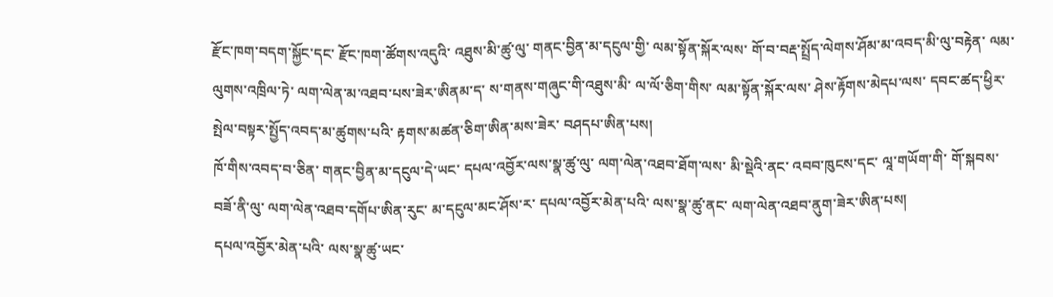རྫོང་ཁག་བདག་སྐྱོང་དང་ རྫོང་ཁག་ཚོགས་འདུའི་ འཐུས་མི་ཚུ་ལུ་ གནང་བྱིན་མ་དངུལ་གྱི་ ལམ་སྟོན་སྐོར་ལས་ གོ་བ་བརྡ་སྤྲོད་ལེགས་ཤོམ་མ་འབད་མི་ལུ་བརྟེན་ ལམ་ལུགས་འཁྲིལ་ཏེ་ ལག་ལེན་མ་འཐབ་པས་ཟེར་ཨིནམ་ད་ ས་གནས་གཞུང་གི་འཐུས་མི་ ལ་ལོ་ཅིག་གིས་ ལམ་སྟོན་སྐོར་ལས་ ཤེས་རྟོགས་མེདཔ་ལས་ དབང་ཚད་ཕྱིར་སྤེལ་བསྟར་སྤྱོད་འབད་མ་ཚུགས་པའི་ རྟགས་མཚན་ཅིག་ཨིན་མས་ཟེར་ བཤདཔ་ཨིན་པས།
ཁོ་གིས་འབད་བ་ཅིན་ གནང་བྱིན་མ་དངུལ་དེ་ཡང་ དཔལ་འབྱོར་ལས་སྣ་ཚུ་ལུ་ ལག་ལེན་འཐབ་ཐོག་ལས་ མི་སྡེའི་ནང་ འབབ་ཁུངས་དང་ ལཱ་གཡོག་གི་ གོ་སྐབས་བཟོ་ནི་ལུ་ ལག་ལེན་འཐབ་དགོཔ་ཨིན་རུང་ མ་དངུལ་མང་ཤོས་ར་ དཔལ་འབྱོར་མེན་པའི་ ལས་སྣ་ཚུ་ནང་ ལག་ལེན་འཐབ་ནུག་ཟེར་ཨིན་པས།
དཔལ་འབྱོར་མེན་པའི་ ལས་སྣ་ཚུ་ཡང་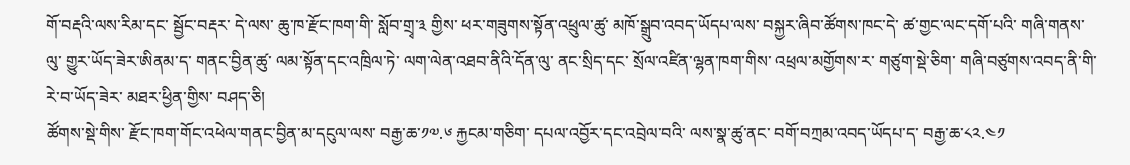གོ་བརྡའི་ལས་རིམ་དང་ སྦྱོང་བརྡར་ དེ་ལས་ ཆུ་ཁ་རྫོང་ཁག་གི་ སློབ་གྲྭ་༣ གྱིས་ ཕར་གཟུགས་སྟོན་འཕྲུལ་ཚུ་ མཁོ་སྒྲུབ་འབད་ཡོདཔ་ལས་ བསྐྱར་ཞིབ་ཚོགས་ཁང་དེ་ ཚ་གྱང་ལང་དགོ་པའི་ གཞི་གནས་ལུ་ གྱུར་ཡོད་ཟེར་ཨིནམ་ད་ གནང་བྱིན་ཚུ་ ལམ་སྟོན་དང་འཁྲིལ་ཏེ་ ལག་ལེན་འཐབ་ནིའི་དོན་ལུ་ ནང་སྲིད་དང་ སྲོལ་འཛིན་ལྷན་ཁག་གིས་ འཕྲལ་མགྱོགས་ར་ གཙུག་སྡེ་ཅིག་ གཞི་བཙུགས་འབད་ནི་གི་ རེ་བ་ཡོད་ཟེར་ མཐར་ཕྱིན་གྱིས་ བཤད་ཅི།
ཚོགས་སྡེ་གིས་ རྫོང་ཁག་གོང་འཕེལ་གནང་བྱིན་མ་དངུལ་ལས་ བརྒྱ་ཆ་༡༧.༦ རྐྱངམ་གཅིག་ དཔལ་འབྱོར་དང་འབྲེལ་བའི་ ལས་སྣ་ཚུ་ནང་ བགོ་བཀྲམ་འབད་ཡོདཔ་ད་ བརྒྱ་ཆ་༨༢.༤༡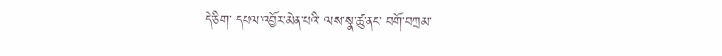དེ་ཅིག་ དཔལ་འབྱོར་མེན་པའི་ ལས་སྣ་ཚུ་ནང་ བགོ་བཀྲམ་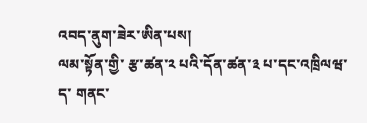འབད་ནུག་ཟེར་ཨིན་པས།
ལམ་སྟོན་གྱི་ རྩ་ཚན་༢ པའི་དོན་ཚན་༣ པ་དང་འཁྲིལཝ་ད་ གནང་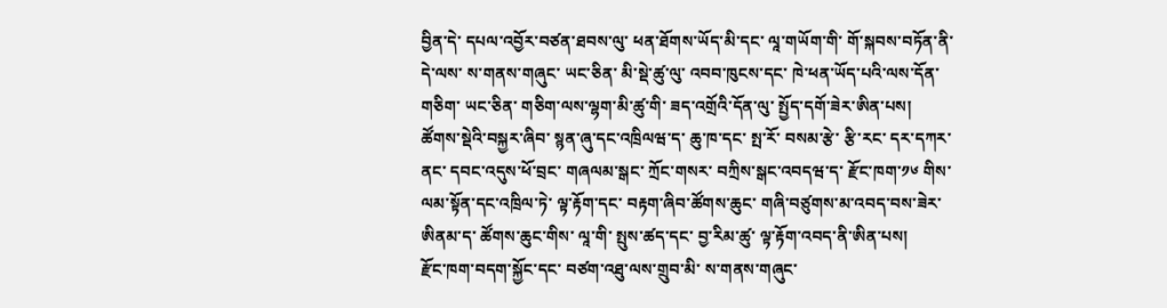བྱིན་དེ་ དཔལ་འབྱོར་བཙན་ཐབས་ལུ་ ཕན་ཐོགས་ཡོད་མི་དང་ ལཱ་གཡོག་གི་ གོ་སྐབས་བཏོན་ནི་ དེ་ལས་ ས་གནས་གཞུང་ ཡང་ཅིན་ མི་སྡེ་ཚུ་ལུ་ འབབ་ཁུངས་དང་ ཁེ་ཕན་ཡོད་པའི་ལས་དོན་གཅིག་ ཡང་ཅིན་ གཅིག་ལས་ལྷག་མི་ཚུ་གི་ ཟད་འགྲོའི་དོན་ལུ་ སྤྱོད་དགོ་ཟེར་ཨིན་པས།
ཚོགས་སྡེའི་བསྐྱར་ཞིབ་ སྙན་ཞུ་དང་འཁྲིལཝ་ད་ ཆུ་ཁ་དང་ སྤ་རོ་ བསམ་རྩེ་ རྩི་རང་ དར་དཀར་ནང་ དབང་འདུས་ཕོ་བྲང་ གཞལམ་སྒང་ ཀྲོང་གསར་ བཀྲིས་སྒང་འབདཝ་ད་ རྫོང་ཁག་༡༦ གིས་ ལམ་སྟོན་དང་འཁྲིལ་ཏེ་ ལྟ་རྟོག་དང་ བརྟག་ཞིབ་ཚོགས་ཆུང་ གཞི་བཙུགས་མ་འབད་བས་ཟེར་ཨིནམ་ད་ ཚོགས་ཆུང་གིས་ ལཱ་གི་ སྤུས་ཚད་དང་ བྱ་རིམ་ཚུ་ ལྟ་རྟོག་འབད་ནི་ཨིན་པས།
རྫོང་ཁག་བདག་སྐྱོང་དང་ བཙག་འཐུ་ལས་གྲུབ་མི་ ས་གནས་གཞུང་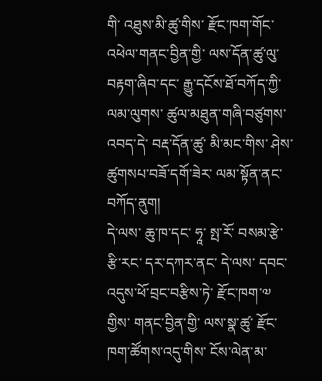གི་ འཐུས་མི་ཚུ་གིས་ རྫོང་ཁག་གོང་འཕེལ་གནང་བྱིན་གྱི་ ལས་དོན་ཚུ་ལུ་ བརྟག་ཞིབ་དང་ རྒྱུ་དངོས་ཐོ་བཀོད་ཀྱི་ལམ་ལུགས་ ཚུལ་མཐུན་གཞི་བཙུགས་འབད་དེ་ བརྡ་དོན་ཚུ་ མི་མང་གིས་ ཤེས་ཚུགསཔ་བཟོ་དགོ་ཟེར་ ལམ་སྟོན་ནང་བཀོད་ནུག།
དེ་ལས་ ཆུ་ཁ་དང་ ཧཱ་ སྤ་རོ་ བསམ་རྩེ་ རྩི་རང་ དར་དཀར་ནང་ དེ་ལས་ དབང་འདུས་ཕོ་བྲང་བརྩིས་ཏེ་ རྫོང་ཁག་༧ གྱིས་ གནང་བྱིན་གྱི་ ལས་སྣ་ཚུ་ རྫོང་ཁག་ཚོགས་འདུ་གིས་ ངོས་ལེན་མ་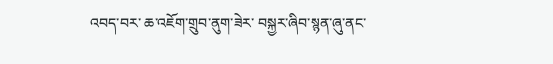འབད་བར་ ཆ་འཇོག་གྲུབ་ནུག་ཟེར་ བསྐྱར་ཞིབ་སྙན་ཞུ་ནང་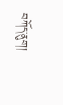བཀོད་ནུག།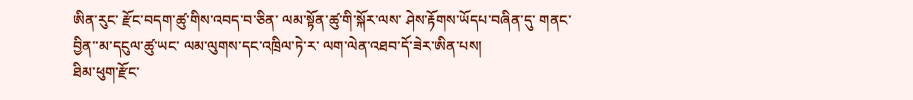ཨིན་རུང་ རྫོང་བདག་ཚུ་གིས་འབད་བ་ཅིན་ ལམ་སྟོན་ཚུ་གི་སྐོར་ལས་ ཤེས་རྟོགས་ཡོདཔ་བཞིན་དུ་ གནང་བྱིན་་མ་དངུལ་ཚུ་ཡང་ ལམ་ལུགས་དང་འཁྲིལ་ཏེ་ར་ ལག་ལེན་འཐབ་དོ་ཟེར་ཨིན་པས།
ཐིམ་ཕུག་རྫོང་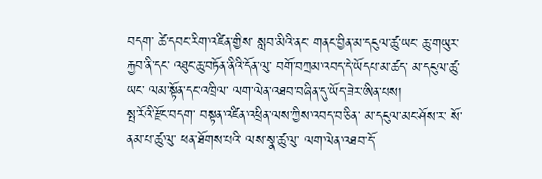བདག་ ཚེ་དབང་རིག་འཛིན་གྱིས་ སླབ་མིའི་ནང་ གནང་བྱིན་མ་དངུལ་ཚུ་ཡང་ ཆུ་གཡུར་རྐྱབ་ནི་དང་ འཐུང་ཆུ་བཏོན་ནིའི་དོན་ལུ་ བགོ་བཀྲམ་འབད་དེ་ཡོདཔ་མ་ཚད་ མ་དངུལ་ཚུ་ཡང་ ལམ་སྟོན་དང་འཁྲིལ་ ལག་ལེན་འཐབ་བཞིན་དུ་ཡོད་ཟེར་ཨིན་པས།
སྤ་རོའི་རྫོང་བདག་ བསྟན་འཛིན་འཕྲིན་ལས་ཀྱིས་འབད་བ་ཅིན་ མ་དངུལ་མང་ཤོས་ར་ སོ་ནམ་པ་ཚུ་ལུ་ ཕན་ཐོགས་པའི་ ལས་སྣ་ཚུ་ལུ་ ལག་ལེན་འཐབ་དོ་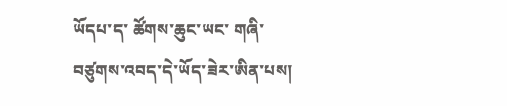ཡོདཔ་ད་ ཚོགས་ཆུང་ཡང་ གཞི་བཙུགས་འབད་དེ་ཡོད་ཟེར་ཨིན་པས།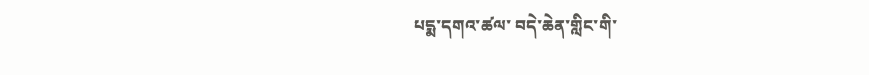པདྨ་དགའ་ཚལ་ བདེ་ཆེན་གླིང་གི་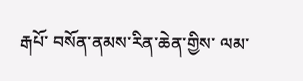རྒཔོ་ བསོན་ནམས་རིན་ཆེན་གྱིས་ ལམ་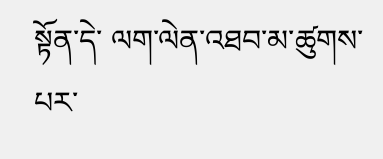སྟོན་དེ་ ལག་ལེན་འཐབ་མ་ཚུགས་པར་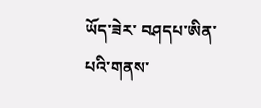ཡོད་ཟེར་ བཤདཔ་ཨིན་པའི་གནས་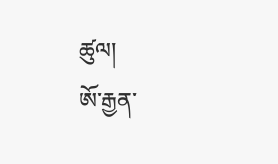ཚུལ།
ཨོ་རྒྱན་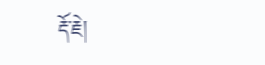རྡོ་རྗེ།